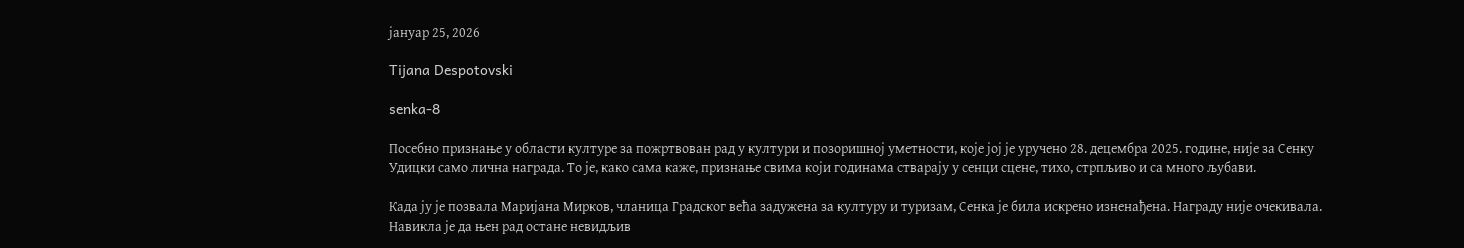јануар 25, 2026

Tijana Despotovski

senka-8

Посебно признање у области културе за пожртвован рад у култури и позоришној уметности, које јој је уручено 28. децембра 2025. године, није за Сенку Удицки само лична награда. То је, како сама каже, признање свима који годинама стварају у сенци сцене, тихо, стрпљиво и са много љубави.

Када ју је позвала Маријана Мирков, чланица Градског већа задужена за културу и туризам, Сенка је била искрено изненађена. Награду није очекивала. Навикла је да њен рад остане невидљив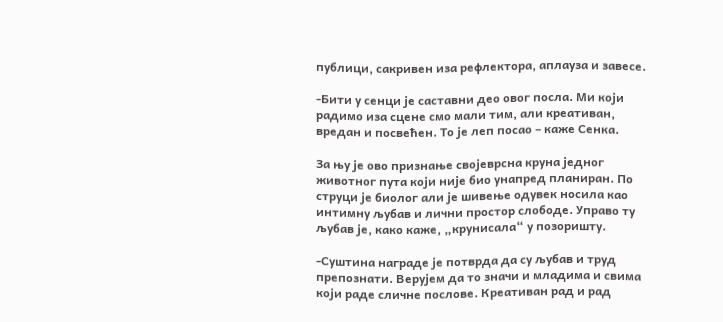публици, сакривен иза рефлектора, аплауза и завесе.

-Бити у сенци је саставни део овог посла. Ми који радимо иза сцене смо мали тим, али креативан, вредан и посвећен. То је леп посао – каже Сенка.

За њу је ово признање својеврсна круна једног животног пута који није био унапред планиран. По струци је биолог али је шивење одувек носила као интимну љубав и лични простор слободе. Управо ту љубав је, како каже, „крунисала“ у позоришту.

-Суштина награде је потврда да су љубав и труд препознати. Верујем да то значи и младима и свима који раде сличне послове. Креативан рад и рад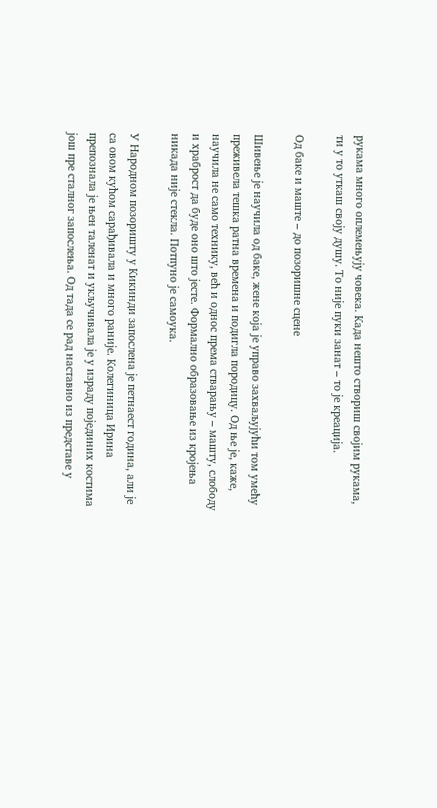рукама много оплемењују човека. Када нешто створиш својим рукама, ти у то уткаш своју душу. То није пуки занат – то је креација.

Од баке и маште – до позоришне сцене

Шивење је научила од баке, жене која је управо захваљујући том умећу преживела тешка ратна времена и подигла породицу. Од ње је, каже, научила не само технику, већ и однос према стварању – машту, слободу и храброст да буде оно што јесте. Формално образовање из кројења никада није стекла. Потпуно је самоука.

У Народном позоришту у Кикинди запослена је петнаест година, али је са овом кућом сарађивала и много раније. Колегиница Ирина препознала је њен таленат и укључивала је у израду појединих костима још пре сталног запослења. Од тада се рад наставио из представе у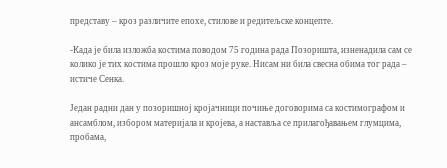представу – кроз различите епохе, стилове и редитељске концепте.

-Када је била изложба костима поводом 75 година рада Позоришта, изненадила сам се колико је тих костима прошло кроз моје руке. Нисам ни била свесна обима тог рада – истиче Сенка.

Један радни дан у позоришној кројачници почиње договорима са костимографом и ансамблом, избором материјала и кројева, а наставља се прилагођавањем глумцима, пробама,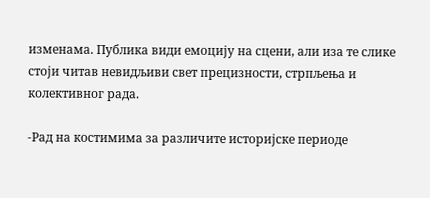изменама. Публика види емоцију на сцени, али иза те слике стоји читав невидљиви свет прецизности, стрпљења и колективног рада.

-Рад на костимима за различите историјске периоде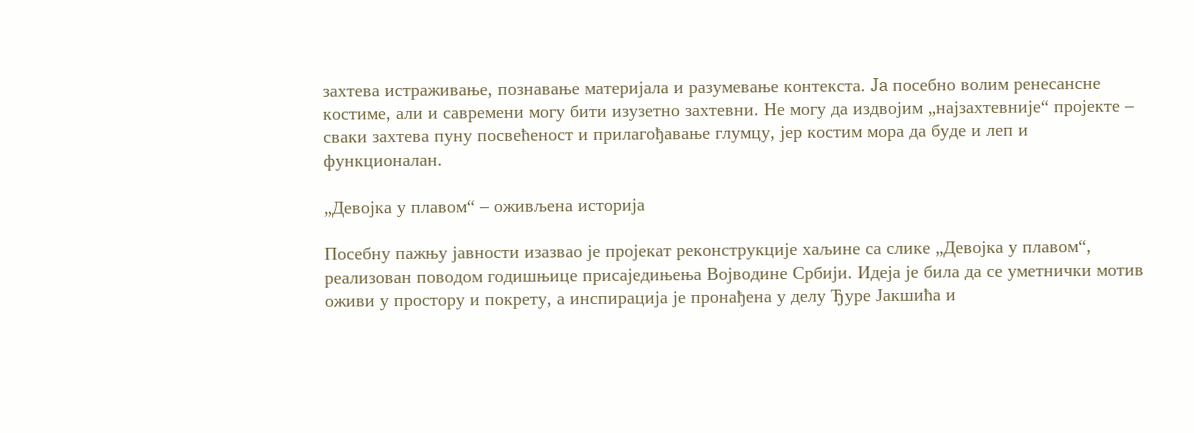захтева истраживање, познавање материјала и разумевање контекста. Ja посебно волим ренесансне костиме, али и савремени могу бити изузетно захтевни. Не могу да издвојим „најзахтевније“ пројекте – сваки захтева пуну посвећеност и прилагођавање глумцу, јер костим мора да буде и леп и функционалан.

„Девојка у плавом“ – оживљена историја

Посебну пажњу јавности изазвао је пројекат реконструкције хаљине са слике „Девојка у плавом“, реализован поводом годишњице присаједињења Војводине Србији. Идеја је била да се уметнички мотив оживи у простору и покрету, а инспирација је пронађена у делу Ђуре Јакшића и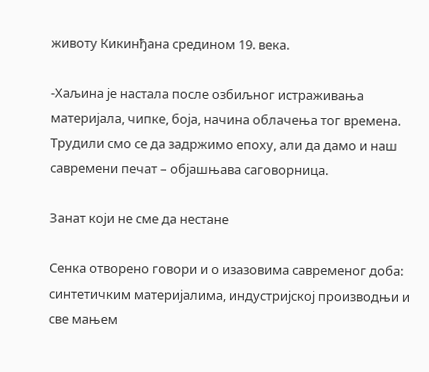животу Кикинђана средином 19. века.

-Хаљина је настала после озбиљног истраживања материјала, чипке, боја, начина облачења тог времена. Трудили смо се да задржимо епоху, али да дамо и наш савремени печат – објашњава саговорница.

Занат који не сме да нестане

Сенка отворено говори и о изазовима савременог доба: синтетичким материјалима, индустријској производњи и све мањем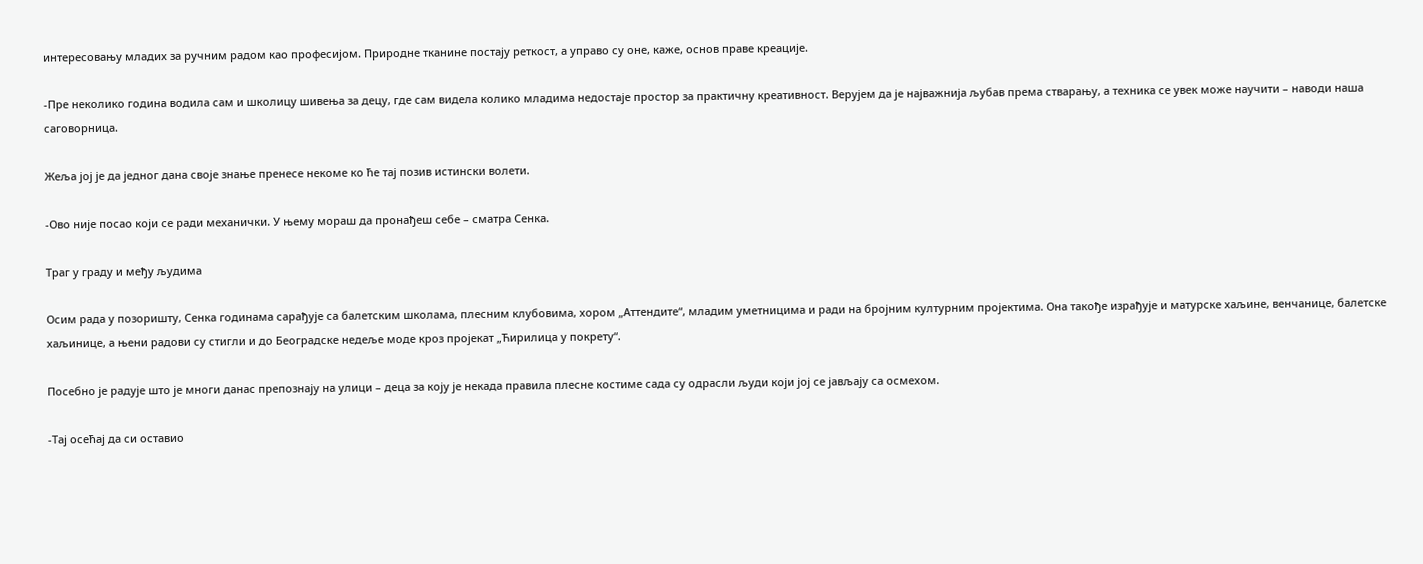интересовању младих за ручним радом као професијом. Природне тканине постају реткост, а управо су оне, каже, основ праве креације.

-Пре неколико година водила сам и школицу шивења за децу, где сам видела колико младима недостаје простор за практичну креативност. Верујем да је најважнија љубав према стварању, а техника се увек може научити – наводи наша саговорница.

Жеља јој је да једног дана своје знање пренесе некоме ко ће тај позив истински волети.

-Ово није посао који се ради механички. У њему мораш да пронађеш себе – сматра Сенка.

Траг у граду и међу људима

Осим рада у позоришту, Сенка годинама сарађује са балетским школама, плесним клубовима, хором „Аттендите“, младим уметницима и ради на бројним културним пројектима. Она такође израђује и матурске хаљине, венчанице, балетске хаљинице, а њени радови су стигли и до Београдске недеље моде кроз пројекат „Ћирилица у покрету“.

Посебно је радује што је многи данас препознају на улици – деца за коју је некада правила плесне костиме сада су одрасли људи који јој се јављају са осмехом.

-Тај осећај да си оставио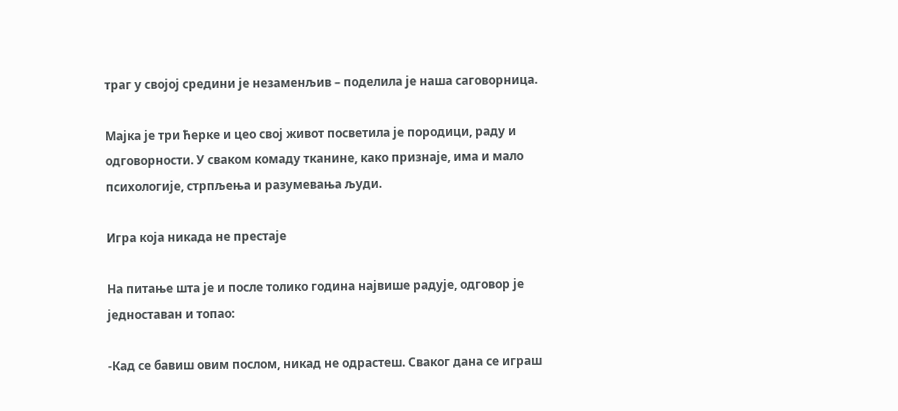траг у својој средини је незаменљив – поделила је наша саговорница.

Мајка је три ћерке и цео свој живот посветила је породици, раду и одговорности. У сваком комаду тканине, како признаје, има и мало психологије, стрпљења и разумевања људи.

Игра која никада не престаје

На питање шта је и после толико година највише радује, одговор је једноставан и топао:

-Кад се бавиш овим послом, никад не одрастеш. Сваког дана се играш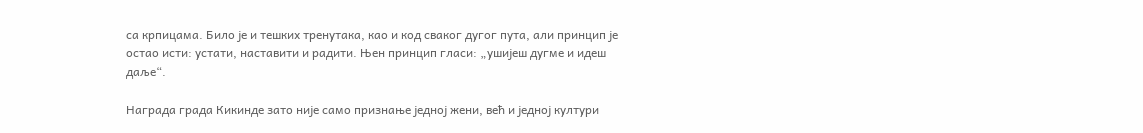са крпицама. Било је и тешких тренутака, као и код сваког дугог пута, али принцип је остао исти: устати, наставити и радити. Њен принцип гласи: „ушијеш дугме и идеш даље“.

Награда града Кикинде зато није само признање једној жени, већ и једној култури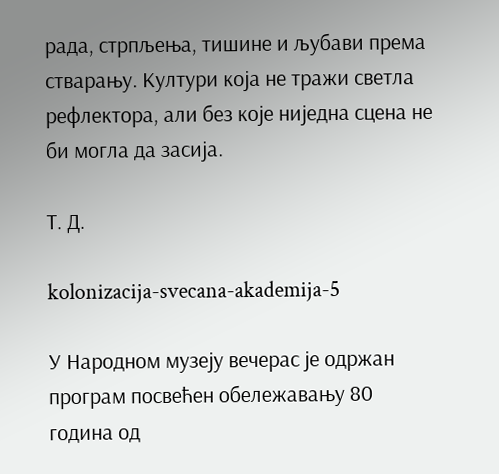рада, стрпљења, тишине и љубави према стварању. Култури која не тражи светла рефлектора, али без које ниједна сцена не би могла да засија.

Т. Д.

kolonizacija-svecana-akademija-5

У Народном музеју вечерас је одржан програм посвећен обележавању 80 година од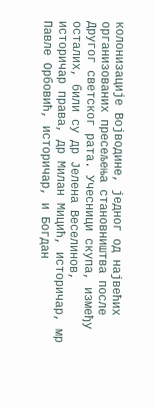колонизације Војводине, једног од највећих организованих пресељења становништва после Другог светског рата. Учесници скупа, између осталих, били су др Јелена Веселинов, историчар права, др Милан Мицић, историчар, мр Павле Орбовић, историчар, и Богдан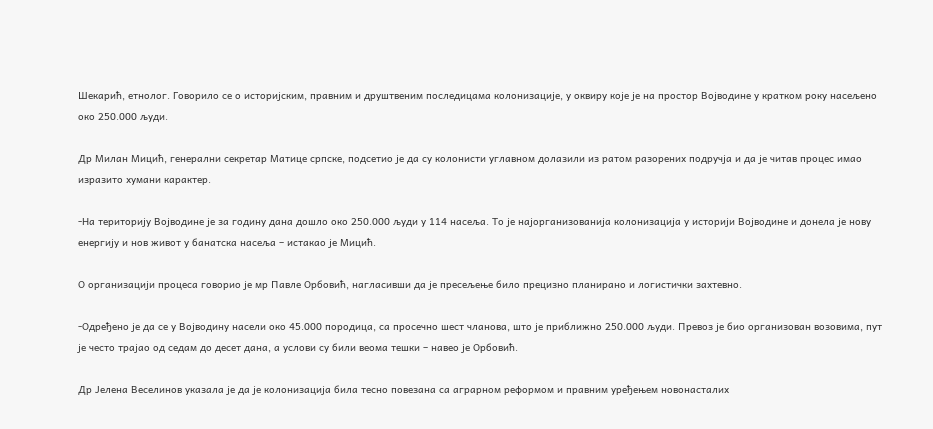Шекарић, етнолог. Говорило се о историјским, правним и друштвеним последицама колонизације, у оквиру које је на простор Војводине у кратком року насељено око 250.000 људи.

Др Милан Мицић, генерални секретар Матице српске, подсетио је да су колонисти углавном долазили из ратом разорених подручја и да је читав процес имао изразито хумани карактер.

-На територију Војводине је за годину дана дошло око 250.000 људи у 114 насеља. То је најорганизованија колонизација у историји Војводине и донела је нову енергију и нов живот у банатска насеља – истакао је Мицић.

О организацији процеса говорио је мр Павле Орбовић, нагласивши да је пресељење било прецизно планирано и логистички захтевно.

-Одређено је да се у Војводину насели око 45.000 породица, са просечно шест чланова, што је приближно 250.000 људи. Превоз је био организован возовима, пут је често трајао од седам до десет дана, а услови су били веома тешки – навео је Орбовић.

Др Јелена Веселинов указала је да је колонизација била тесно повезана са аграрном реформом и правним уређењем новонасталих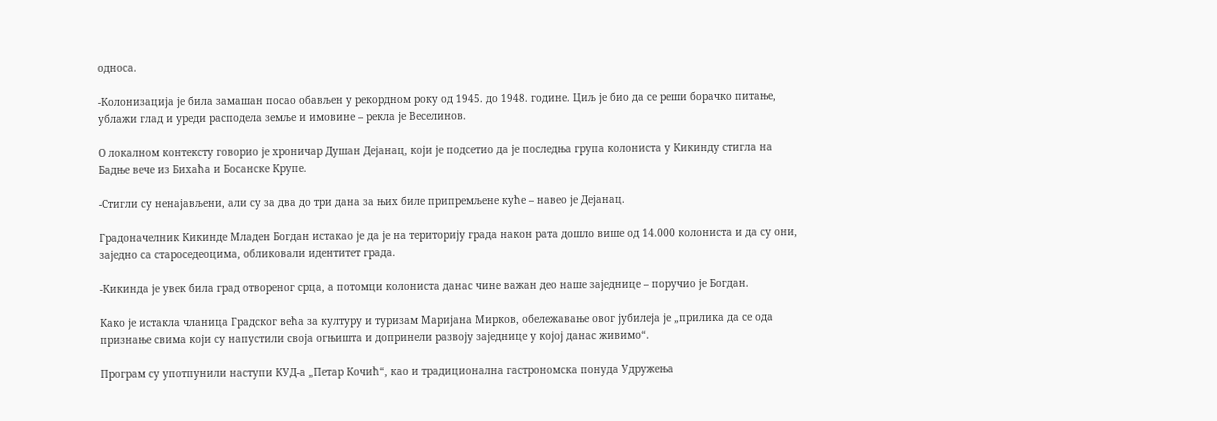односа.

-Колонизација је била замашан посао обављен у рекордном року од 1945. до 1948. године. Циљ је био да се реши борачко питање, ублажи глад и уреди расподела земље и имовине – рекла је Веселинов.

О локалном контексту говорио је хроничар Душан Дејанац, који је подсетио да је последња група колониста у Кикинду стигла на Бадње вече из Бихаћа и Босанске Крупе.

-Стигли су ненајављени, али су за два до три дана за њих биле припремљене куће – навео је Дејанац.

Градоначелник Кикинде Младен Богдан истакао је да је на територију града након рата дошло више од 14.000 колониста и да су они, заједно са староседеоцима, обликовали идентитет града.

-Кикинда је увек била град отвореног срца, а потомци колониста данас чине важан део наше заједнице – поручио је Богдан.

Како је истакла чланица Градског већа за културу и туризам Маријана Мирков, обележавање овог јубилеја је „прилика да се ода признање свима који су напустили своја огњишта и допринели развоју заједнице у којој данас живимо“.

Програм су употпунили наступи КУД-а „Петар Кочић“, као и традиционална гастрономска понуда Удружења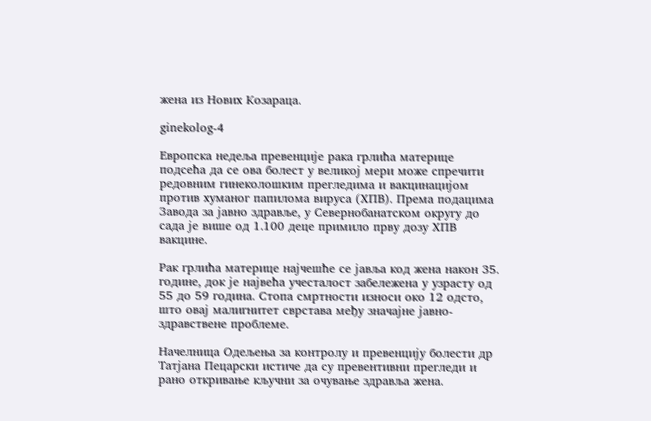жена из Нових Козараца.

ginekolog-4

Европска недеља превенције рака грлића материце подсећа да се ова болест у великој мери може спречити редовним гинеколошким прегледима и вакцинацијом против хуманог папилома вируса (ХПВ). Према подацима Завода за јавно здравље, у Севернобанатском округу до сада је више од 1.100 деце примило прву дозу ХПВ вакцине.

Рак грлића материце најчешће се јавља код жена након 35. године, док је највећа учесталост забележена у узрасту од 55 до 59 година. Стопа смртности износи око 12 одсто, што овај малигнитет сврстава међу значајне јавно-здравствене проблеме.

Начелница Одељења за контролу и превенцију болести др Татјана Пецарски истиче да су превентивни прегледи и рано откривање кључни за очување здравља жена.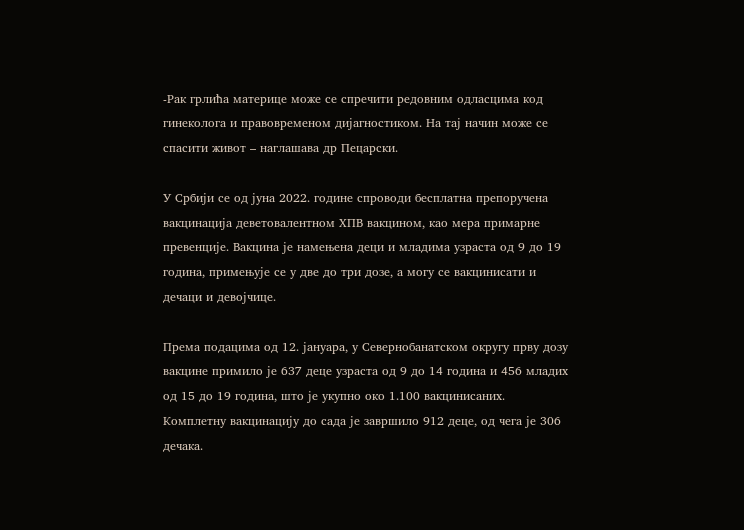-Рак грлића материце може се спречити редовним одласцима код гинеколога и правовременом дијагностиком. На тај начин може се спасити живот – наглашава др Пецарски.

У Србији се од јуна 2022. године спроводи бесплатна препоручена вакцинација деветовалентном ХПВ вакцином, као мера примарне превенције. Вакцина је намењена деци и младима узраста од 9 до 19 година, примењује се у две до три дозе, а могу се вакцинисати и дечаци и девојчице.

Према подацима од 12. јануара, у Севернобанатском округу прву дозу вакцине примило је 637 деце узраста од 9 до 14 година и 456 младих од 15 до 19 година, што је укупно око 1.100 вакцинисаних. Комплетну вакцинацију до сада је завршило 912 деце, од чега је 306 дечака.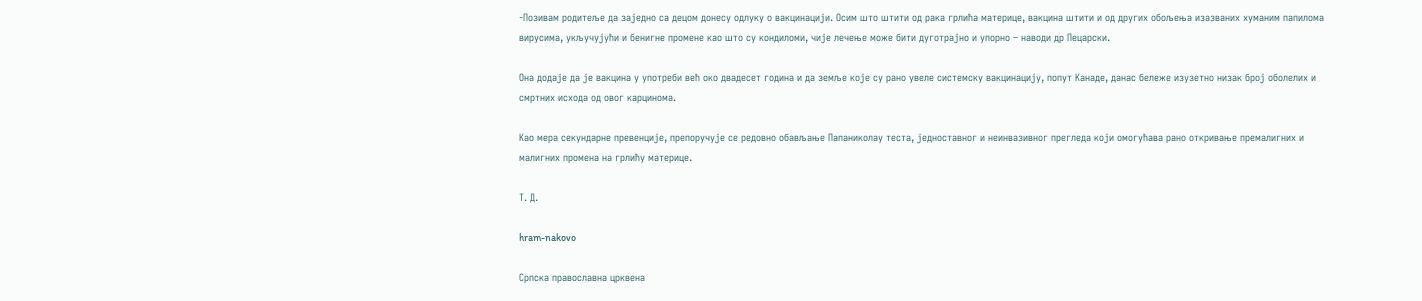-Позивам родитеље да заједно са децом донесу одлуку о вакцинацији. Осим што штити од рака грлића материце, вакцина штити и од других обољења изазваних хуманим папилома вирусима, укључујући и бенигне промене као што су кондиломи, чије лечење може бити дуготрајно и упорно – наводи др Пецарски.

Она додаје да је вакцина у употреби већ око двадесет година и да земље које су рано увеле системску вакцинацију, попут Канаде, данас бележе изузетно низак број оболелих и смртних исхода од овог карцинома.

Као мера секундарне превенције, препоручује се редовно обављање Папаниколау теста, једноставног и неинвазивног прегледа који омогућава рано откривање премалигних и малигних промена на грлићу материце.

Т. Д.

hram-nakovo

Српска православна црквена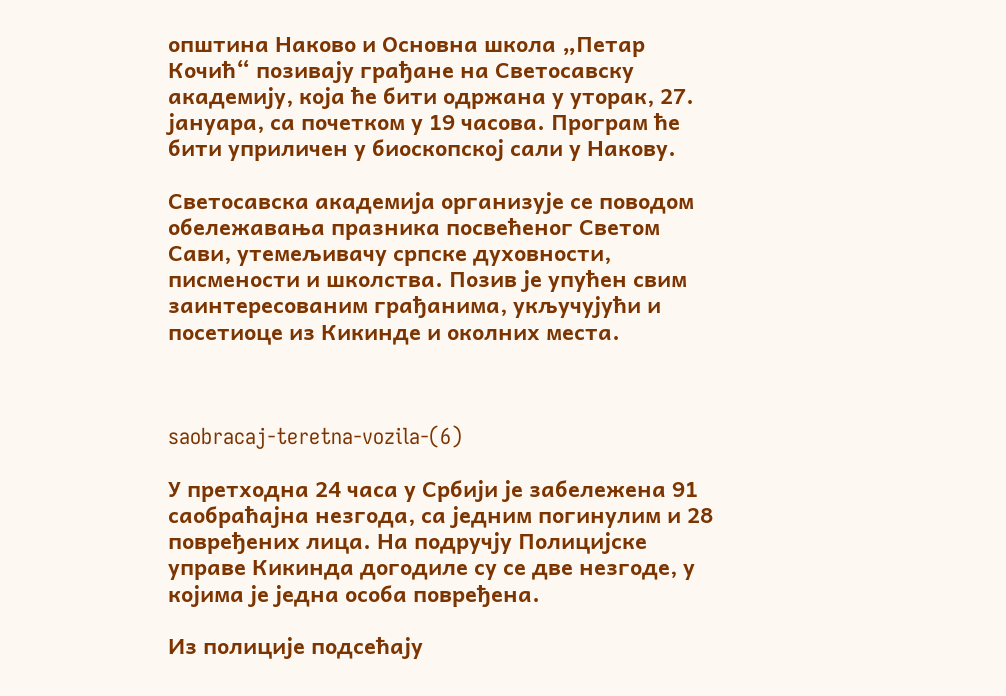општина Наково и Основна школа „Петар Кочић“ позивају грађане на Светосавску академију, која ће бити одржана у уторак, 27. јануара, са почетком у 19 часова. Програм ће бити уприличен у биоскопској сали у Накову.

Светосавска академија организује се поводом обележавања празника посвећеног Светом Сави, утемељивачу српске духовности, писмености и школства. Позив је упућен свим заинтересованим грађанима, укључујући и посетиоце из Кикинде и околних места.



saobracaj-teretna-vozila-(6)

У претходна 24 часа у Србији је забележена 91 саобраћајна незгода, са једним погинулим и 28 повређених лица. На подручју Полицијске управе Кикинда догодиле су се две незгоде, у којима је једна особа повређена.

Из полиције подсећају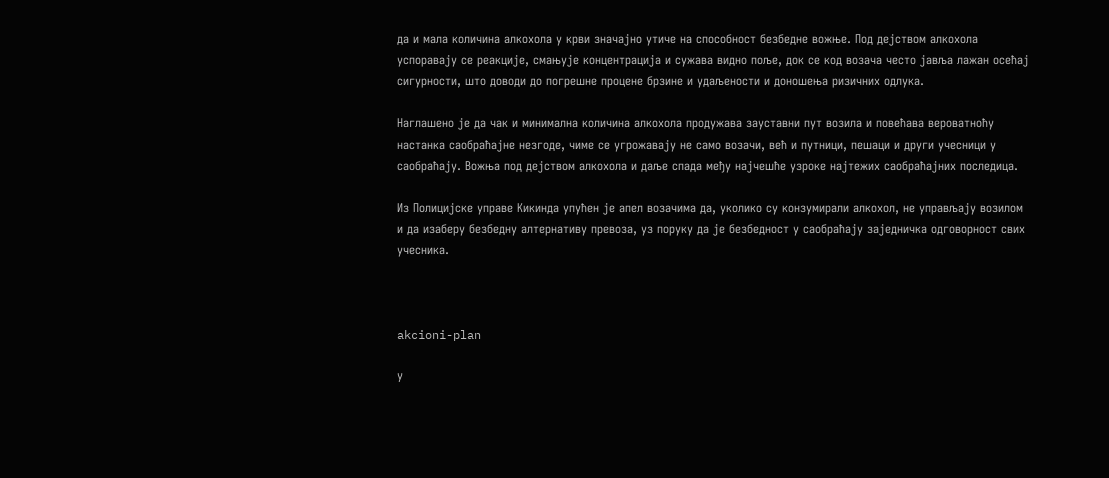да и мала количина алкохола у крви значајно утиче на способност безбедне вожње. Под дејством алкохола успоравају се реакције, смањује концентрација и сужава видно поље, док се код возача често јавља лажан осећај сигурности, што доводи до погрешне процене брзине и удаљености и доношења ризичних одлука.

Наглашено је да чак и минимална количина алкохола продужава зауставни пут возила и повећава вероватноћу настанка саобраћајне незгоде, чиме се угрожавају не само возачи, већ и путници, пешаци и други учесници у саобраћају. Вожња под дејством алкохола и даље спада међу најчешће узроке најтежих саобраћајних последица.

Из Полицијске управе Кикинда упућен је апел возачима да, уколико су конзумирали алкохол, не управљају возилом и да изаберу безбедну алтернативу превоза, уз поруку да је безбедност у саобраћају заједничка одговорност свих учесника.



akcioni-plan

У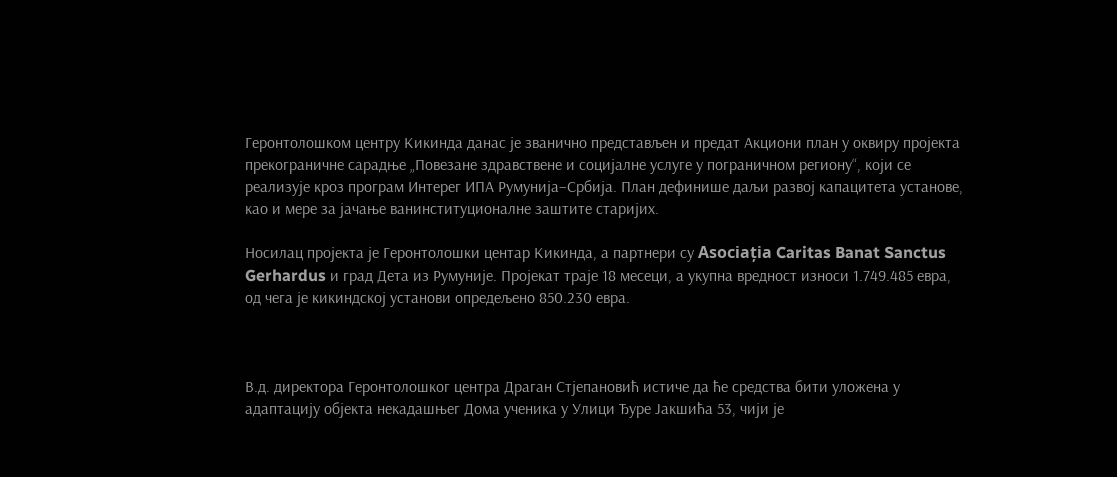Геронтолошком центру Кикинда данас је званично представљен и предат Акциони план у оквиру пројекта прекограничне сарадње „Повезане здравствене и социјалне услуге у пограничном региону“, који се реализује кроз програм Интерег ИПА Румунија–Србија. План дефинише даљи развој капацитета установе, као и мере за јачање ванинституционалне заштите старијих.

Носилац пројекта је Геронтолошки центар Кикинда, а партнери су Asociația Caritas Banat Sanctus Gerhardus и град Дета из Румуније. Пројекат траје 18 месеци, а укупна вредност износи 1.749.485 евра, од чега је кикиндској установи опредељено 850.230 евра.



В.д. директора Геронтолошког центра Драган Стјепановић истиче да ће средства бити уложена у адаптацију објекта некадашњег Дома ученика у Улици Ђуре Јакшића 53, чији је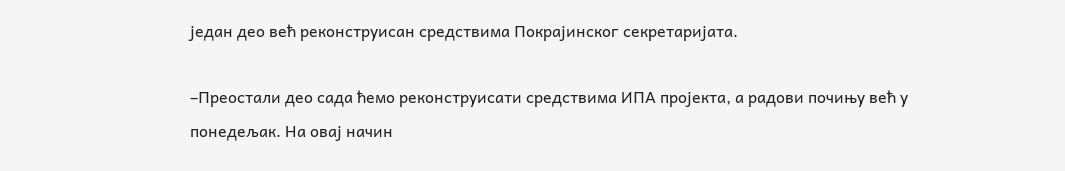један део већ реконструисан средствима Покрајинског секретаријата.

–Преостали део сада ћемо реконструисати средствима ИПА пројекта, а радови почињу већ у понедељак. На овај начин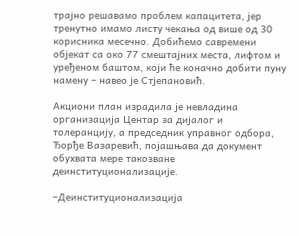трајно решавамо проблем капацитета, јер тренутно имамо листу чекања од више од 30 корисника месечно. Добићемо савремени објекат са око 77 смештајних места, лифтом и уређеном баштом, који ће коначно добити пуну намену – навео је Стјепановић.

Акциони план израдила је невладина организација Центар за дијалог и толеранцију, а председник управног одбора, Ђорђе Вазаревић, појашњава да документ обухвата мере такозване деинституционализације.

–Деинституционализација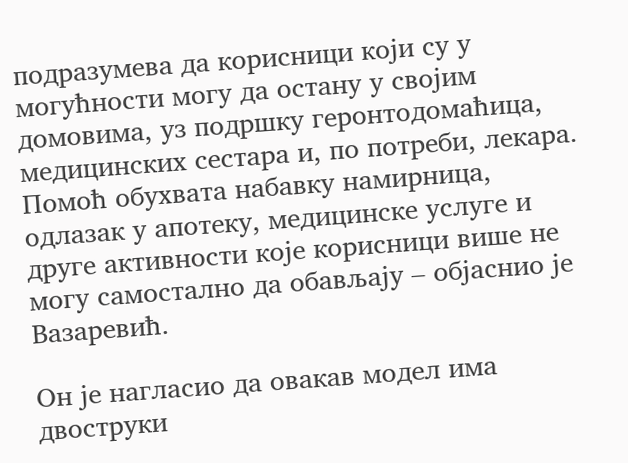подразумева да корисници који су у могућности могу да остану у својим домовима, уз подршку геронтодомаћица, медицинских сестара и, по потреби, лекара. Помоћ обухвата набавку намирница, одлазак у апотеку, медицинске услуге и друге активности које корисници више не могу самостално да обављају – објаснио је Вазаревић.

Он је нагласио да овакав модел има двоструки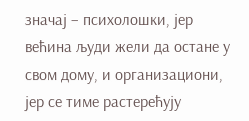значај – психолошки, јер већина људи жели да остане у свом дому, и организациони, јер се тиме растерећују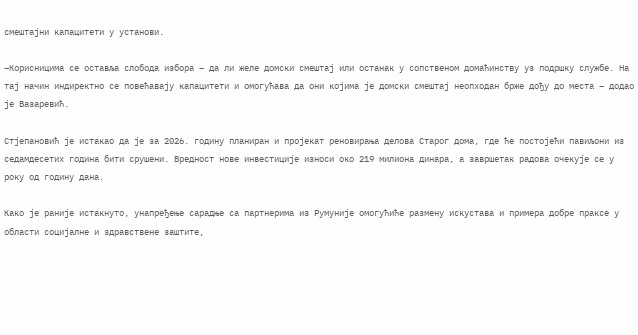смештајни капацитети у установи.

–Корисницима се оставља слобода избора – да ли желе домски смештај или останак у сопственом домаћинству уз подршку службе. На тај начин индиректно се повећавају капацитети и омогућава да они којима је домски смештај неопходан брже дођу до места – додао је Вазаревић.

Стјепановић је истакао да је за 2026. годину планиран и пројекат реновирања делова Старог дома, где ће постојећи павиљони из седамдесетих година бити срушени. Вредност нове инвестиције износи око 219 милиона динара, а завршетак радова очекује се у року од годину дана.

Како је раније истакнуто, унапређење сарадње са партнерима из Румуније омогућиће размену искустава и примера добре праксе у области социјалне и здравствене заштите,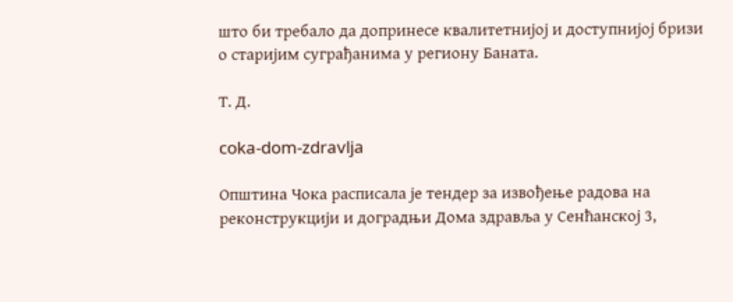што би требало да допринесе квалитетнијој и доступнијој бризи о старијим суграђанима у региону Баната.

Т. Д.

coka-dom-zdravlja

Општина Чока расписала је тендер за извођење радова на реконструкцији и доградњи Дома здравља у Сенћанској 3,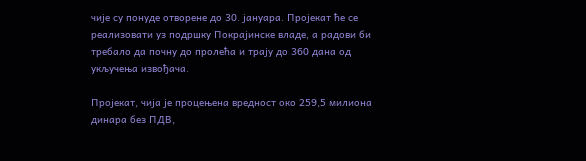чије су понуде отворене до 30. јануара. Пројекат ће се реализовати уз подршку Покрајинске владе, а радови би требало да почну до пролећа и трају до 360 дана од укључења извођача.

Пројекат, чија је процењена вредност око 259,5 милиона динара без ПДВ,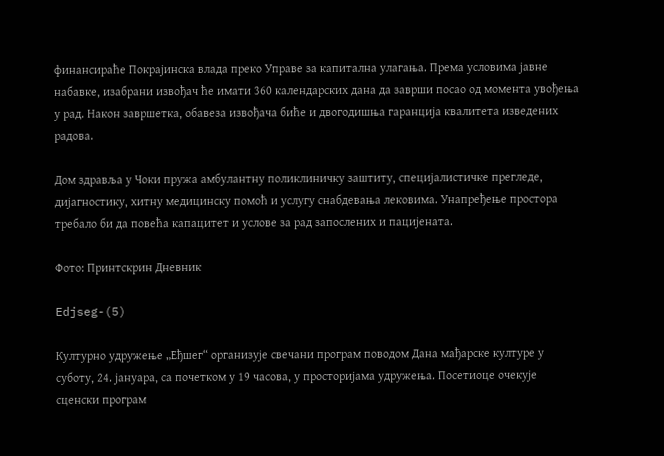финансираће Покрајинска влада преко Управе за капитална улагања. Према условима јавне набавке, изабрани извођач ће имати 360 календарских дана да заврши посао од момента увођења у рад. Након завршетка, обавеза извођача биће и двогодишња гаранција квалитета изведених радова.

Дом здравља у Чоки пружа амбулантну поликлиничку заштиту, специјалистичке прегледе, дијагностику, хитну медицинску помоћ и услугу снабдевања лековима. Унапређење простора требало би да повећа капацитет и услове за рад запослених и пацијената.

Фото: Принтскрин Дневник

Edjseg-(5)

Културно удружење „Еђшег“ организује свечани програм поводом Дана мађарске културе у суботу, 24. јануара, са почетком у 19 часова, у просторијама удружења. Посетиоце очекује сценски програм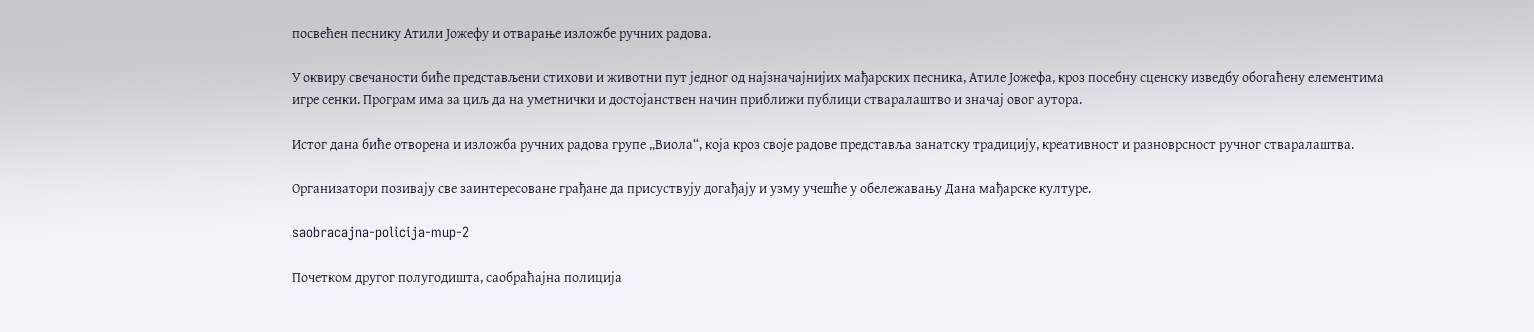посвећен песнику Атили Јожефу и отварање изложбе ручних радова.

У оквиру свечаности биће представљени стихови и животни пут једног од најзначајнијих мађарских песника, Атиле Јожефа, кроз посебну сценску изведбу обогаћену елементима игре сенки. Програм има за циљ да на уметнички и достојанствен начин приближи публици стваралаштво и значај овог аутора.

Истог дана биће отворена и изложба ручних радова групе „Виола“, која кроз своје радове представља занатску традицију, креативност и разноврсност ручног стваралаштва.

Организатори позивају све заинтересоване грађане да присуствују догађају и узму учешће у обележавању Дана мађарске културе.

saobracajna-policija-mup-2

Почетком другог полугодишта, саобраћајна полиција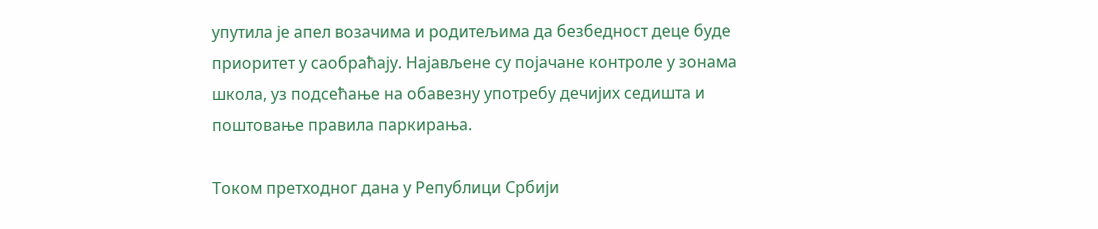упутила је апел возачима и родитељима да безбедност деце буде приоритет у саобраћају. Најављене су појачане контроле у зонама школа, уз подсећање на обавезну употребу дечијих седишта и поштовање правила паркирања.

Током претходног дана у Републици Србији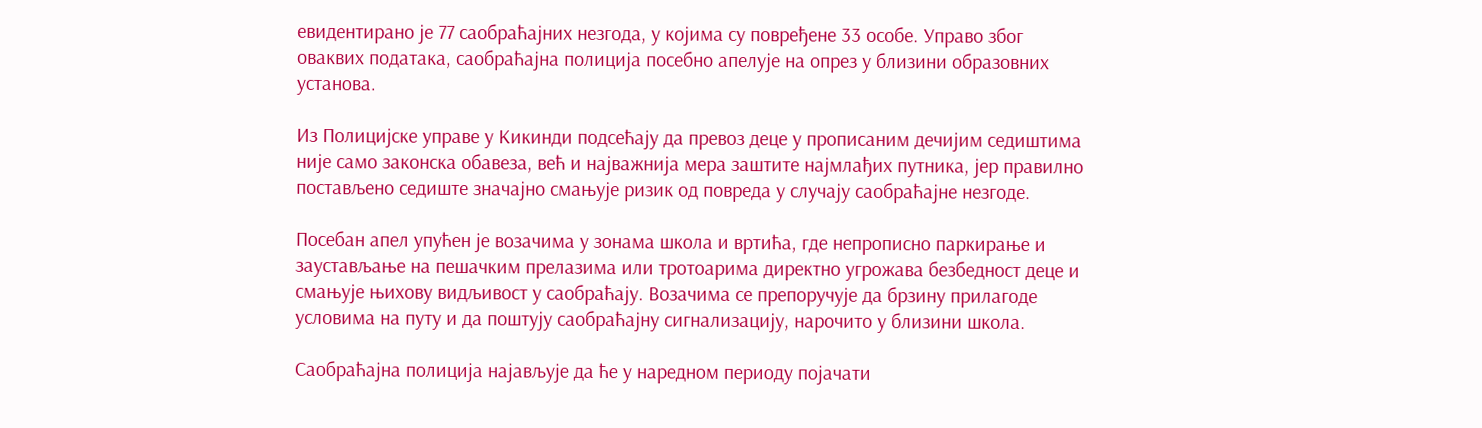евидентирано је 77 саобраћајних незгода, у којима су повређене 33 особе. Управо због оваквих података, саобраћајна полиција посебно апелује на опрез у близини образовних установа.

Из Полицијске управе у Кикинди подсећају да превоз деце у прописаним дечијим седиштима није само законска обавеза, већ и најважнија мера заштите најмлађих путника, јер правилно постављено седиште значајно смањује ризик од повреда у случају саобраћајне незгоде.

Посебан апел упућен је возачима у зонама школа и вртића, где непрописно паркирање и заустављање на пешачким прелазима или тротоарима директно угрожава безбедност деце и смањује њихову видљивост у саобраћају. Возачима се препоручује да брзину прилагоде условима на путу и да поштују саобраћајну сигнализацију, нарочито у близини школа.

Саобраћајна полиција најављује да ће у наредном периоду појачати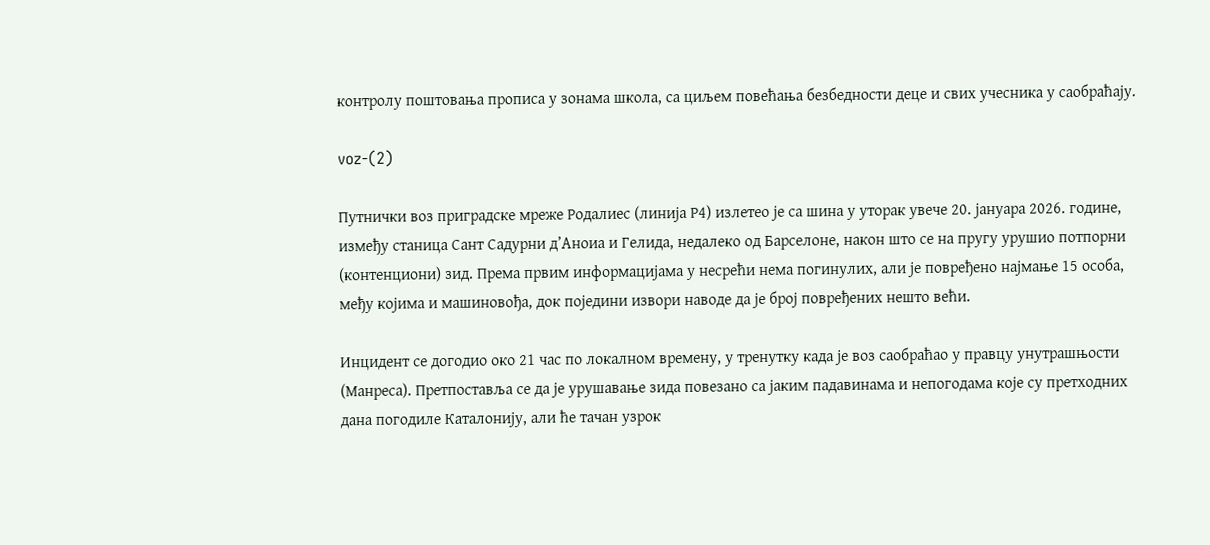контролу поштовања прописа у зонама школа, са циљем повећања безбедности деце и свих учесника у саобраћају.

voz-(2)

Путнички воз приградске мреже Родалиес (линија Р4) излетео је са шина у уторак увече 20. јануара 2026. године, између станица Сант Садурни д’Аноиа и Гелида, недалеко од Барселоне, након што се на пругу урушио потпорни (контенциони) зид. Према првим информацијама у несрећи нема погинулих, али је повређено најмање 15 особа, међу којима и машиновођа, док поједини извори наводе да је број повређених нешто већи.

Инцидент се догодио око 21 час по локалном времену, у тренутку када је воз саобраћао у правцу унутрашњости (Манреса). Претпоставља се да је урушавање зида повезано са јаким падавинама и непогодама које су претходних дана погодиле Каталонију, али ће тачан узрок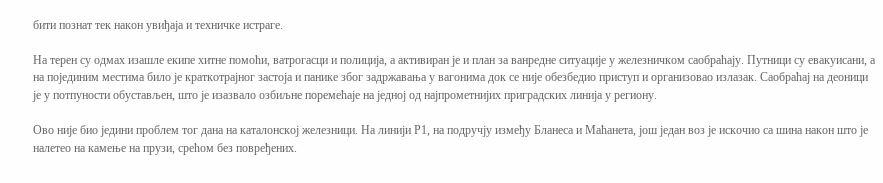бити познат тек након увиђаја и техничке истраге.

На терен су одмах изашле екипе хитне помоћи, ватрогасци и полиција, а активиран је и план за ванредне ситуације у железничком саобраћају. Путници су евакуисани, а на појединим местима било је краткотрајног застоја и панике због задржавања у вагонима док се није обезбедио приступ и организовао излазак. Саобраћај на деоници је у потпуности обустављен, што је изазвало озбиљне поремећаје на једној од најпрометнијих приградских линија у региону.

Ово није био једини проблем тог дана на каталонској железници. На линији Р1, на подручју између Бланеса и Маћанета, још један воз је искочио са шина након што је налетео на камење на прузи, срећом без повређених.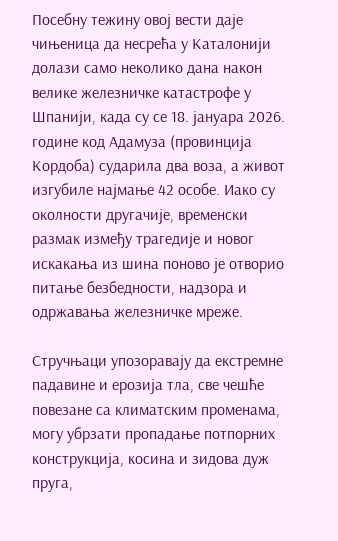Посебну тежину овој вести даје чињеница да несрећа у Каталонији долази само неколико дана након велике железничке катастрофе у Шпанији, када су се 18. јануара 2026. године код Адамуза (провинција Кордоба) сударила два воза, а живот изгубиле најмање 42 особе. Иако су околности другачије, временски размак између трагедије и новог искакања из шина поново је отворио питање безбедности, надзора и одржавања железничке мреже.

Стручњаци упозоравају да екстремне падавине и ерозија тла, све чешће повезане са климатским променама, могу убрзати пропадање потпорних конструкција, косина и зидова дуж пруга,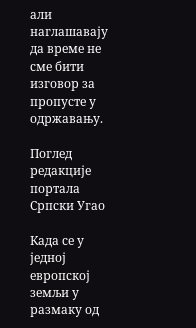али наглашавају да време не сме бити изговор за пропусте у одржавању.

Поглед редакције портала Српски Угао

Када се у једној европској земљи у размаку од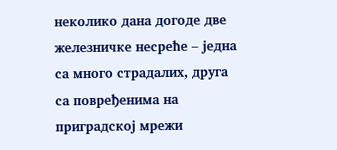неколико дана догоде две железничке несреће – једна са много страдалих, друга са повређенима на приградској мрежи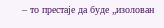– то престаје да буде „изолован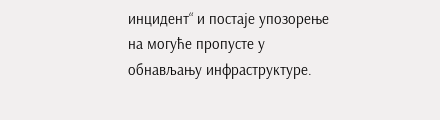инцидент“ и постаје упозорење на могуће пропусте у обнављању инфраструктуре.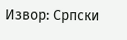Извор: Српски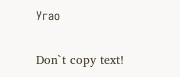Угао

Don`t copy text!